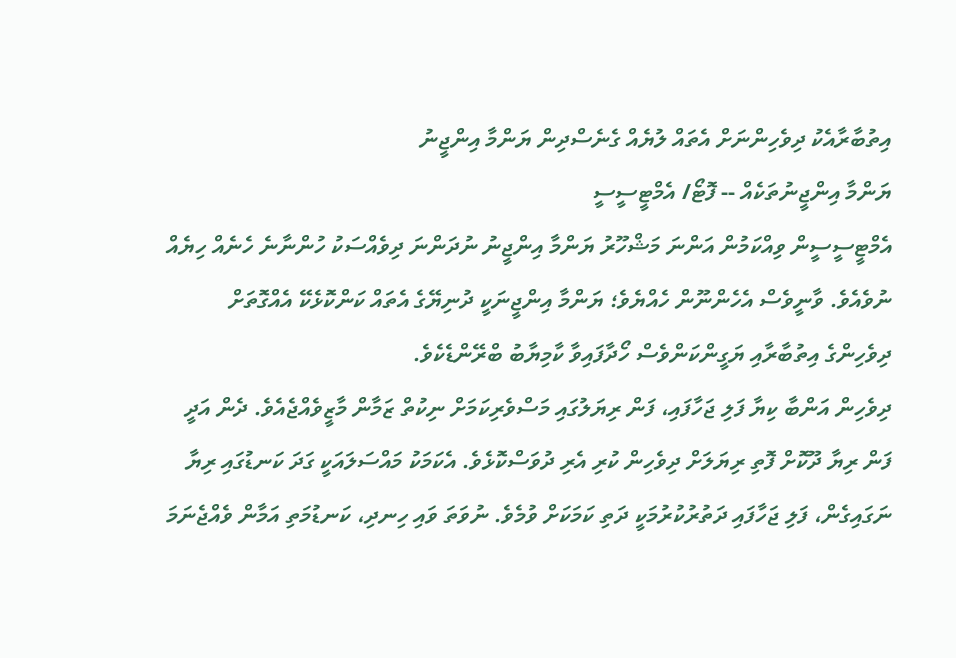އިތުބާރާއެކު ދިވެހިންނަށް އެތައް ލުޔެއް ގެނެސްދިން ޔަންމާ އިންޖީނު
ޔަންމާ އިންޖީނުތަކެއް -- ފޮޓޯ/ އެމްޓީސީސީ
އެމްޓީސީސީން ވިއްކަމުން އަންނަ މަޝްހޫރު ޔަންމާ އިންޖީނު ނުދަންނަ ދިވެއްސަކު ހުންނާނެ ހެނެއް ހިޔެއް ނުވެއެވެ. ވާނީވެސް އެހެންނޫން ހެއްޔެވެ؛ ޔަންމާ އިންޖީނަކީ ދުނިޔޭގެ އެތައް ކަންކޮޅެކޭ އެއްގޮތަށް ދިވެހިންގެ އިތުބާރާއި ޔަގީންކަންވެސް ހޯދާފައިވާ ކާމިޔާބު ބްރޭންޑެކެވެ.
ދިވެހިން އަންބާ ކިޔާ ފަލި ޖަހާފައި، ފަން ރިޔަލުގައި މަސްވެރިކަމަށް ނިކުތް ޒަމާން މާޒީވެއްޖެއެވެ. ދެން އަދީ ފަން ރިޔާ ދޫކޮށް ފޮތި ރިޔަލަށް ދިވެހިން ކުރި އެރި ދުވަސްކޮޅެވެ. އެކަމަކު މައްސަލައަކީ ގަދަ ކަނޑުގައި ރިޔާ ނަގައިގެން، ފަލި ޖަހާފައި ދަތުރުކުރުމަކީ ދަތި ކަމަކަށް ވުމެވެ. ނުވަތަ ވައި ހިނދި، ކަނޑުމަތި އަމާން ވެއްޖެނަމަ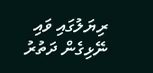ރިޔަލުގައި ވައި ނޭޅިގެން ދަތުރު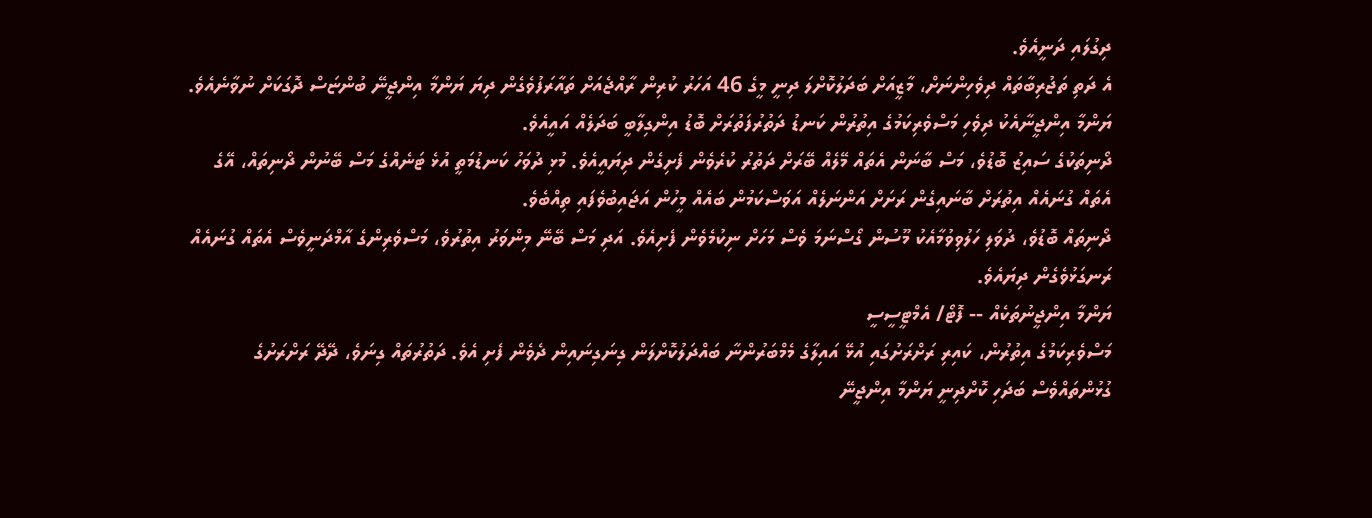ދިގުލައި ދަނީއެވެ.
އެ ދަތި ތަޖުރިބާތައް ދިވެހިންނަށް، މާޒީއަށް ބަދަލުކޮށްލަ ދިނީ މީގެ 46 އަހަރު ކުރިން ރާއްޖެއަށް ތައާރަފުވެގެން ދިޔަ ޔަންމާ އިންޖީނޭ ބުންޏަސް ދޮގަކަށް ނުވާނެއެވެ. ޔަންމާ އިންޖީނާއެކު ދިވެހި މަސްވެރިކަމުގެ އިތުރުން ކަނޑު ދަތުރުފަތުރަށް ބޮޑު އިންގިލާބީ ބަދަލެއް އައީއެވެ.
ދޯނިތަކުގެ ސައިޒު ބޮޑުވެ، މަސް ބާނަން އެތައް މޭލެއް ބޭރަށް ދަތުރު ކުރެވެން ފެށިގެން ދިޔައީއެވެ. މުޅި ދުވަހު ކަނޑުމަތީ އުޅެ ޓަނެއްގެ މަސް ބޭނުން ދޯނިތައް، އޭގެ އެތައް ގުނައެއް އިތުރަށް ބާނައިގެން ރަށަށް އަންނަލެއް އަވަސްކަމުން ބައެއް މީހުން އަޖައިބުވެފައި ތިއްބެވެ.
ދޯނިތައް ބޮޑުވެ، ދުވަލި ހަލުވިވުމާއެކު މޫސުން ގޯސްނަމަ ވެސް މަހަށް ނިކުމެވެން ފެށިއެވެ. އަދި މަސް ބޭނޭ މިންވަރު އިތުރުވެ، މަސްވެރިންގެ އާމްދަނީވެސް އެތައް ގުނައެއް ރަނގަޅުވެގެން ދިޔައެވެ.
ޔަންމާ އިންޖީނުތަކެއް -- ފޮޓޯ/ އެމްޓީސީސީ
މަސްވެރިކަމުގެ އިތުރުން، ކައިރި ރަށްރަށުގައި އުޅޭ އައިލާގެ މެމްބަރުންނާ ބައްދަލުކޮށްލަން ގިނަގިނައިން ދެވެން ފެށި އެވެ. ދަތުރުތައް ގިނަވެ، ދޭދޭ ރަށްރަށުގެ ގުޅުންތައްވެސް ބަދަހި ކޮށްދިނީ ޔަންމާ އިންޖީނޭ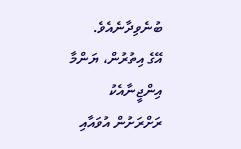ބުނެވިދާނެއެވެ.
އޭގެ އިތުރުން، ޔަންމާ އިންޖީނާއެކު ރަށްރަށުން އުވައާއި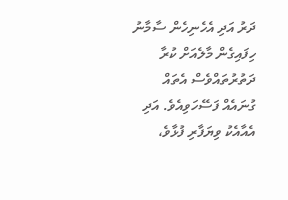ދަރު އަދި އެހެނިހެން ސާމާނު ހިފައިގެން މާލެއަށް ކުރާ ދަތުރުތައްވެސް އެތައް ގުނައެއް ފަސޭހަވިއެވެ. އަދި އެއާއެކު ވިޔަފާރި ފުޅާވެ،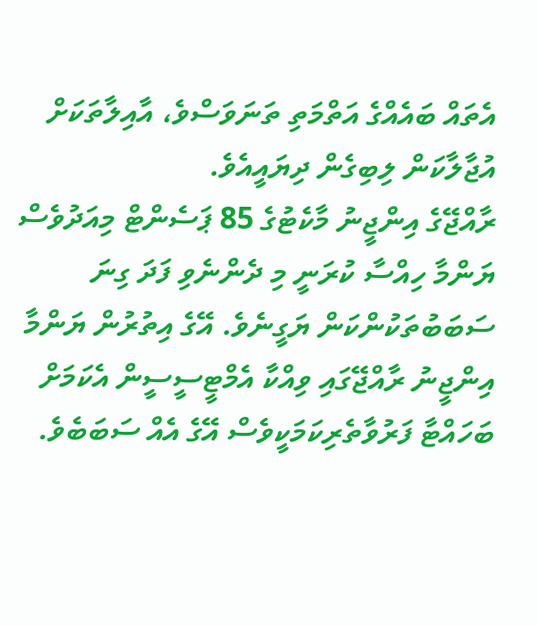އެތައް ބައެއްގެ އަތްމަތި ތަނަވަސްވެ، އާއިލާތަކަށް އުޖާލާކަން ލިބިގެން ދިޔައީއެވެ.
ރާއްޖޭގެ އިންޖީނު މާކެޓުގެ 85 ޕަސެންޓް މިއަދުވެސް ޔަންމާ ހިއްސާ ކުރަނީ މި ދެންނެވި ފަދަ ގިނަ ސަބަބުތަކުންކަން ޔަގީނެވެ. އޭގެ އިތުރުން ޔަންމާ އިންޖީނު ރާއްޖޭގައި ވިއްކާ އެމްޓީސީސީން އެކަމަށް ބަހައްޓާ ފަރުވާތެރިކަމަކީވެސް އޭގެ އެއް ސަބަބެވެ.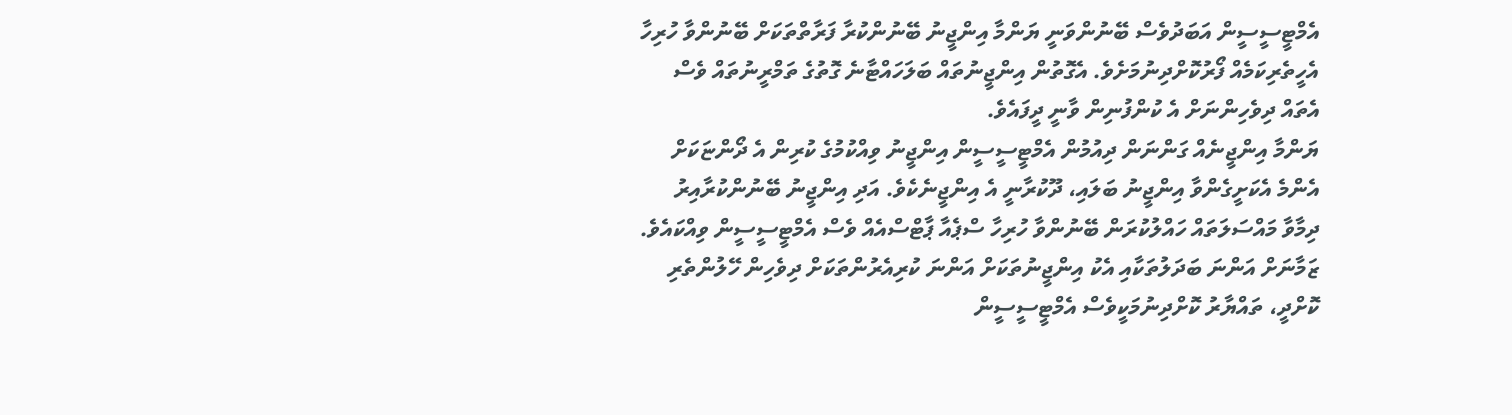އެމްޓީސީސީން އަބަދުވެސް ބޭނުންވަނީ ޔަންމާ އިންޖީނު ބޭނުންކުރާ ފަރާތްތަކަށް ބޭނުންވާ ހުރިހާ އެހީތެރިކަމެއް ފޯރުކޮށްދިނުމަށެވެ. އެގޮތުން އިންޖީނުތައް ބަލަހައްޓާނެ ގޮތުގެ ތަމްރީނުތައް ވެސް އެތައް ދިވެހިންނަށް އެ ކުންފުނިން ވާނީ ދީފައެވެ.
ޔަންމާ އިންޖީނެއް ގަންނަން ދިއުމުން އެމްޓީސީސީން އިންޖީނު ވިއްކުމުގެ ކުރިން އެ ދޯންޏަކަށް އެންމެ އެކަށީގެންވާ އިންޖީނު ބަލައި، ދޫކުރާނީ އެ އިންޖީނެކެވެ. އަދި އިންޖީނު ބޭނުންކުރާއިރު ދިމާވާ މައްސަލަތައް ހައްލުކުރަން ބޭނުންވާ ހުރިހާ ސްޕެއާ ޕާޓްސްއެއް ވެސް އެމްޓީސީސީން ވިއްކައެވެ.
ޒަމާނަށް އަންނަ ބަދަލުތަކާއި އެކު އިންޖީނުތަކަށް އަންނަ ކުރިއެރުންތަކަށް ދިވެހިން ހޭލުންތެރި ކޮށްދީ، ތައްޔާރު ކޮށްދިނުމަކީވެސް އެމްޓީސީސީން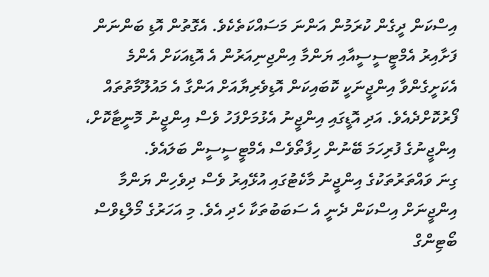އިސްކަން ދީގެން ކުރަމުން އަންނަ މަސައްކަތެކެވެ. އެގޮތުން އޮޑި ބަންނަން ފަށާއިރު އެމްޓީސީސީއާއި ޔަންމާ އިންޖިނިއަރުން އެ އޮޑިއަކަށް އެންމެ އެކަށީގެންވާ އިންޖީނަކީ ކޮބައިކަން އޮޑިވެރިޔާއަށް އަންގާ އެ މައުލޫމާތުތައް ފޯރުކޮށްދެއެވެ. އަދި އޮޑީގައި އިންޖީނު އެޅުމަށްފަހު ވެސް އިންޖީނު މޮނީޓާކޮށް، އިންޖީނުގެ ފުރިހަމަ ބޭނުން ހިފާތޯވެސް އެމްޓީސީސީން ބަލައެވެ.
ގިނަ ވައްތަރުތަކުގެ އިންޖީނު މާކެޓުގައި އުޅޭއިރު ވެސް ދިވެހިން ޔަންމާ އިންޖީނަށް އިސްކަން ދެނީ އެ ސަބަބުތަކާ ހެދި އެވެ. މި އަހަރުގެ މޯލްޑިވްސް ބޯޓިންގް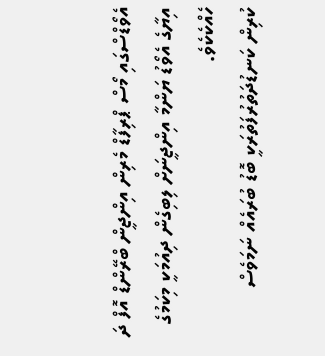އެވޯޑްސްގައި މޯސް ޕްރިފާޑް މެރިން އިންޖީން ބްރޭންޑް އޮފް ދަ އިޔާގެ އެވޯޑު ޔަންމާ އިންޖީނަށް ލިބިގެން ދިއުމަކީ މިކަމުގެ ހެއްކެކެވެ.
ކުރިން ކަނޑުދަތުރުފަތުރަކީ ބޮޑު ބުރައެއް ނަމަވެސް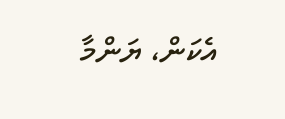އެކަން، ޔަންމާ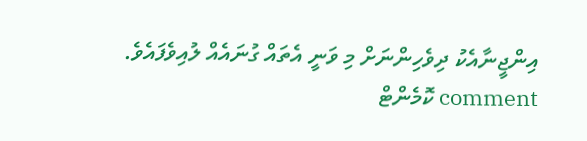އިންޖީނާއެކު ދިވެހިންނަށް މި ވަނީ އެތައް ގުނައެއް ލުއިވެފައެވެ.
comment ކޮމެންޓް